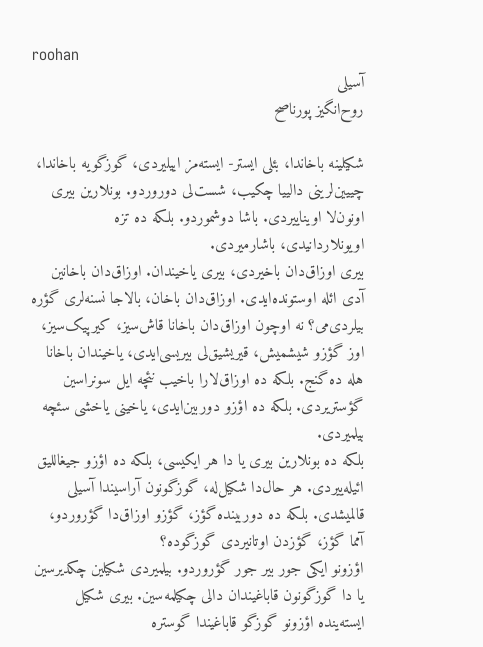roohan
آسیلی
روح‌انگیز پورناصح

شکیلینه باخاندا، بئلی ایستر- ایسته‌مز اییلیردی، گوزگویه باخاندا، چییین‌لرینی دالییا چکیب، شست‌لی دوروردو. بونلارین بیری اونون‌لا اویناییردی. باشا دوشموردو. بلکه ده تزه اویونلاردانیدی، باشارمیردی.
بیری اوزاق‌دان باخیردی، بیری یاخیندان. اوزاق‌دان باخانین آدی ائله اوستونده‌ایدی. اوزاق‌دان باخان، بالاجا نسنه‌لری گؤره بیلردی‌می؟ نه اوچون اوزاق‌دان باخانا قاش‌سیز، کیرپیک‌سیز، اوز گؤزو شیشمیش، قیریشیق‌لی بیریسی‌ایدی، یاخیندان باخانا هله ده گنج. بلکه ده اوزاق‌لارا باخیب نئچه ایل سونراسین گؤستریردی. بلکه ده اؤزو دوربین‌ایدی، یاخینی یاخشی سئچه بیلمیردی.
بلکه ده بونلارین بیری یا دا هر ایکیسی، بلکه ده اؤزو جیغاللیق ائیله‌ییردی. هر حال‌دا شکیل‌له، گوزگونون آراسیندا آسیلی قالمیشدی. بلکه ده دوربینده گؤز، گؤزو اوزاق‌دا گؤروردو، آمما گؤز، گؤزدن اوتانیردی گوزگوده؟
اؤزونو ایکی جور بیر جور گؤروردو. بیلمیردی شکیلین چکدیرسین یا دا گوزگونون قاباغیندان دالی چکیلمه‌سین. بیری شکیل ایسته‌ینده اؤزونو گوزگو قاباغیندا گوستره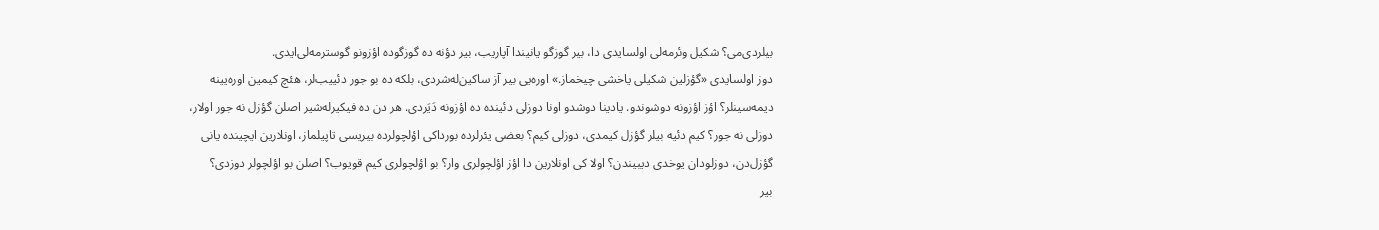بیلردی‌می؟ شکیل وئرمه‌لی اولسایدی دا، بیر گوزگو یانیندا آپاریب، بیر دؤنه ده گوزگوده اؤزونو گوسترمه‌لی‌ایدی.
دوز اولسایدی «گؤزلین شکیلی یاخشی چیخماز.» اوره‌یی بیر آز ساکین‌له‌شردی، بلکه ده بو جور دئییب‌لر، هئچ کیمین اوره‌یینه دیمه‌سینلر؟ اؤز اؤزونه دوشوندو. یادینا دوشدو اونا دوزلی دئینده ده اؤزونه دَیَردی. هر دن ده فیکیرله‌شیر اصلن گؤزل نه جور اولار، دوزلی نه جور؟ کیم دئیه بیلر گؤزل کیمدی، دوزلی کیم؟ بعضی یئرلرده بورداکی اؤلچولرده بیریسی تاپیلماز، اونلارین ایچینده یانی گؤزل‌دن، دوزلودان یوخدی دیبیندن؟ اولا کی اونلارین دا اؤز اؤلچولری وار؟ بو اؤلچولری کیم قویوب؟ اصلن بو اؤلچولر دوزدی؟
بیر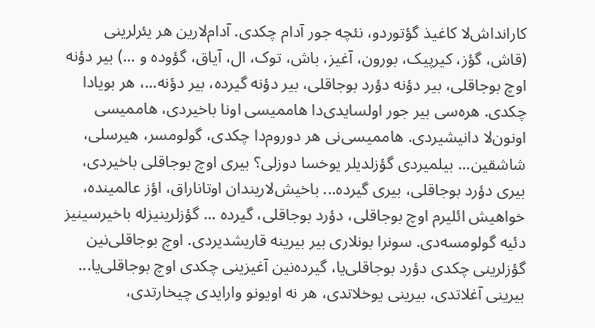کارانداش‌لا کاغیذ گؤتوردو، نئچه جور آدام چکدی. آدام‌لارین هر یئرلرینی (قاش، گؤز، کیرپیک، بورون، آغیز، باش، توک، ال، آیاق، گؤوده و ...) بیر دؤنه اوچ بوجاقلی، بیر دؤنه دؤرد بوجاقلی، بیر دؤنه گیرده، بیر دؤنه...، هر بویادا چکدی. هره‌سی بیر جور اولسایدی‌دا هاممیسی اونا باخیردی، هاممیسی اونون‌لا دانیشیردی. هاممیسی‌نی هر دوروم‌دا چکدی، گولومسر، هیرسلی، شاشقین... بیلمیردی گؤزلدیلر یوخسا دوزلی؟ بیری اوچ بوجاقلی باخیردی، بیری دؤرد بوجاقلی، بیری گیرده... باخیش‌لاریندان اوتاناراق، اؤز عالمینده، خواهیش ائلیرم اوچ بوجاقلی، دؤرد بوجاقلی، گیرده ... گؤزلرینیزله باخیرسینیز دئیه گولومسه‌دی. سونرا بونلاری بیر بیرینه قاریشدیردی. اوچ بوجاقلی‌نین گؤزلرینی چکدی دؤرد بوجاقلی‌یا، گیرده‌نین آغیزینی چکدی اوچ بوجاقلی‌یا... بیرینی آغلاتدی، بیرینی یوخلاتدی، هر نه اویونو وارایدی چیخارتدی،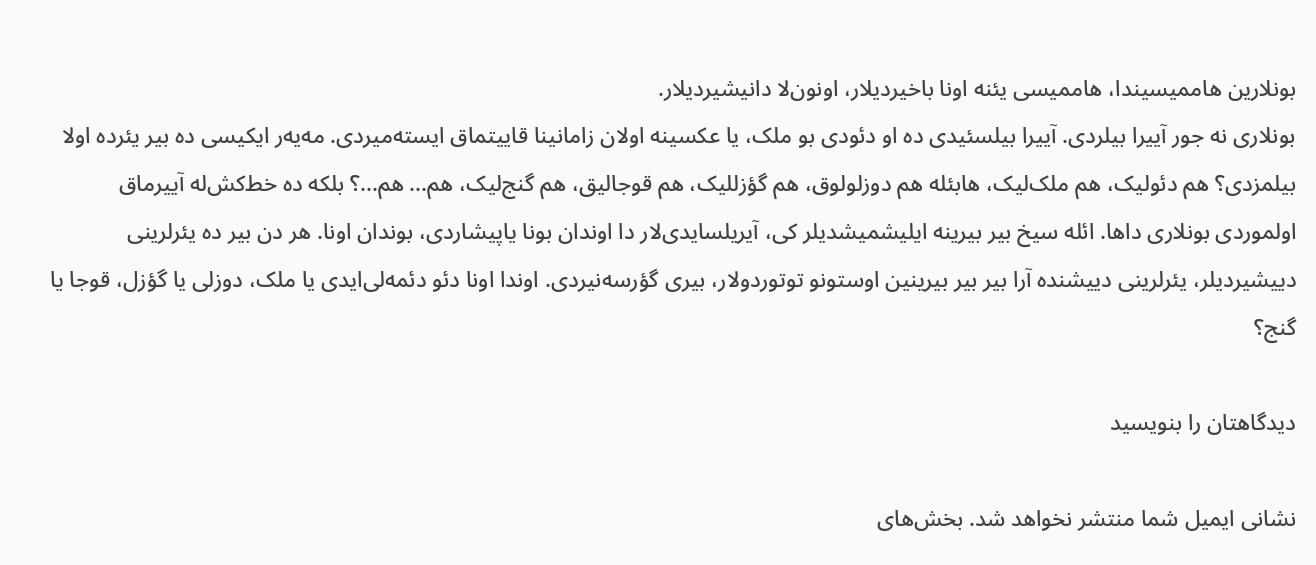بونلارین هاممیسیندا، هاممیسی یئنه اونا باخیردیلار، اونون‌لا دانیشیردیلار.
بونلاری نه جور آییرا بیلردی. آییرا بیلسئیدی ده او دئودی بو ملک، یا عکسینه اولان زامانینا قاییتماق ایسته‌میردی. مه‌یه‌ر ایکیسی‌ ده بیر یئرده اولا بیلمزدی؟ هم دئولیک، هم ملک‌لیک، هابئله هم دوزلولوق، هم گؤزللیک، هم قوجالیق، هم گنج‌لیک، هم... هم...؟ بلکه ده خط‌کش‌له آییرماق اولموردی بونلاری داها. ائله سیخ بیر بیرینه ایلیشمیشدیلر کی، آیریلسایدی‌لار دا اوندان بونا یاپیشاردی، بوندان اونا. هر دن بیر ده یئرلرینی دییشیردیلر، یئرلرینی دییشنده آرا بیر بیر بیرینین اوستونو توتوردولار، بیری گؤرسه‌نیردی. اوندا اونا دئو دئمه‌لی‌ایدی یا ملک، دوزلی یا گؤزل، قوجا یا گنج؟

دیدگاهتان را بنویسید

نشانی ایمیل شما منتشر نخواهد شد. بخش‌های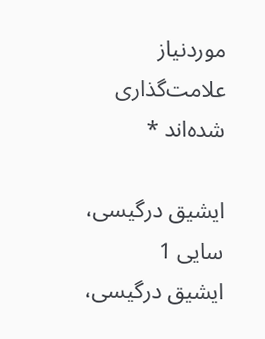موردنیاز علامت‌گذاری شده‌اند *

ایشیق درگیسی، سایی 1
ایشیق درگیسی،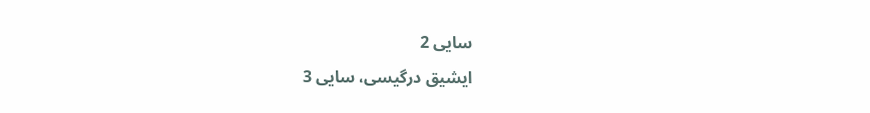سایی 2
ایشیق درگیسی، سایی 3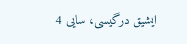ایشیق درگیسی، سایی 4